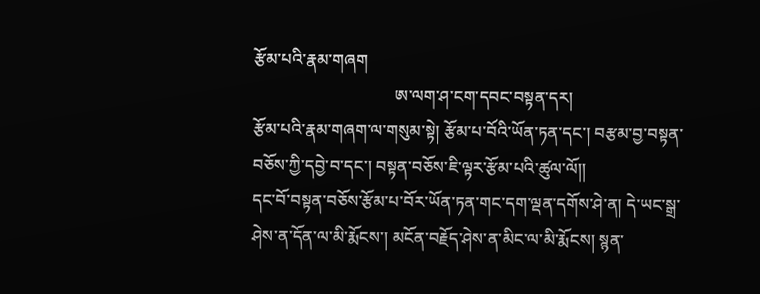རྩོམ་པའི་རྣམ་གཞག
                                  ཨ་ལག་ཤ་ངག་དབང་བསྟན་དར།
རྩོམ་པའི་རྣམ་གཞག་ལ་གསུམ་སྟེ། རྩོམ་པ་བོའི་ཡོན་ཏན་དང་། བརྩམ་བྱ་བསྟན་བཅོས་ཀྱི་དབྱེ་བ་དང་། བསྟན་བཅོས་ཇི་ལྟར་རྩོམ་པའི་ཚུལ་ལོ།།
དང་བོ་བསྟན་བཅོས་རྩོམ་པ་བོར་ཡོན་ཏན་གང་དག་ལྡན་དགོས་ཤེ་ན། དེ་ཡང་སྒྲ་ཤེས་ན་དོན་ལ་མི་རྨོངས་། མངོན་བརྗོད་ཤེས་ན་མིང་ལ་མི་རྨོངས། སྙན་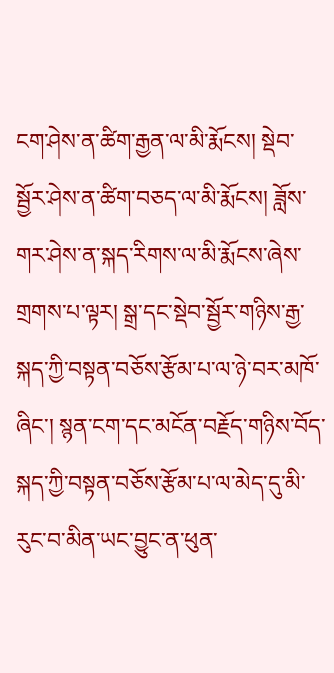ངག་ཤེས་ན་ཚིག་རྒྱན་ལ་མི་རྨོངས། སྡེབ་སྦྱོར་ཤེས་ན་ཚིག་བཅད་ལ་མི་རྨོངས། ཟློས་གར་ཤེས་ན་སྐད་རིགས་ལ་མི་རྨོངས་ཞེས་གྲགས་པ་ལྟར། སྒྲ་དང་སྡེབ་སྦྱོར་གཉིས་རྒྱ་སྐད་ཀྱི་བསྟན་བཅོས་རྩོམ་པ་ལ་ཉེ་བར་མཁོ་ཞིང་། སྙན་ངག་དང་མངོན་བརྗོད་གཉིས་བོད་སྐད་ཀྱི་བསྟན་བཅོས་རྩོམ་པ་ལ་མེད་དུ་མི་རུང་བ་མིན་ཡང་བྱུང་ན་ཕུན་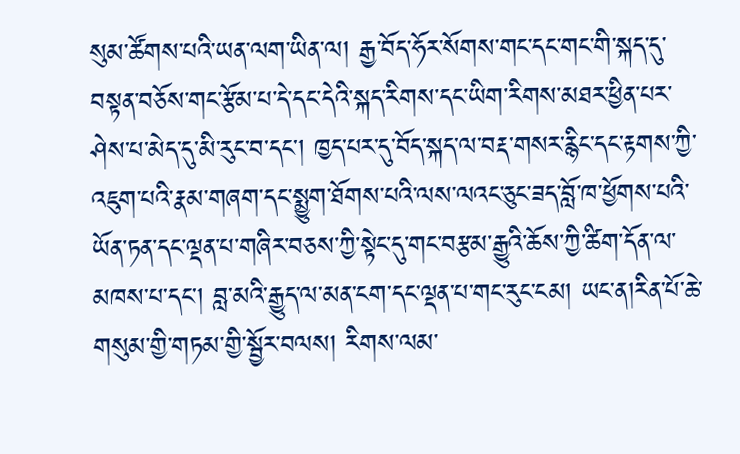སུམ་ཚོགས་པའི་ཡན་ལག་ཡིན་ལ། རྒྱ་བོད་ཧོར་སོགས་གང་དང་གང་གི་སྐད་དུ་བསྟན་བཅོས་གང་རྩོམ་པ་དེ་དང་དེའི་སྐད་རིགས་དང་ཡིག་རིགས་མཐར་ཕྱིན་པར་ཤེས་པ་མེད་དུ་མི་རུང་བ་དང་། ཁྱད་པར་དུ་བོད་སྐད་ལ་བརྡ་གསར་རྙིང་དང་རྟགས་ཀྱི་འཇུག་པའི་རྣམ་གཞག་དང་སྨྱུག་ཐོགས་པའི་ལས་ལའང་ཅུང་ཟད་བློ་ཁ་ཕྱོགས་པའི་ཡོན་ཏན་དང་ལྡན་པ་གཞིར་བཅས་ཀྱི་སྟེང་དུ་གང་བརྩམ་རྒྱུའི་ཆོས་ཀྱི་ཚིག་དོན་ལ་མཁས་པ་དང་། བླ་མའི་རྒྱུད་ལ་མན་ངག་དང་ལྡན་པ་གང་རུང་ངམ། ཡང་ན།རིན་པོ་ཆེ་གསུམ་གྱི་གཏམ་གྱི་སྦྱོར་བལས། རིགས་ལམ་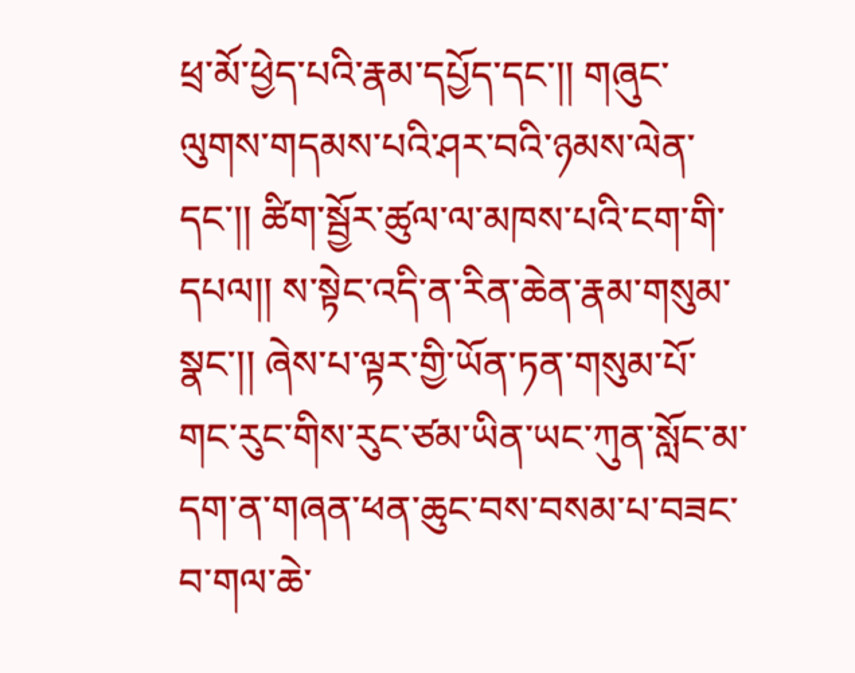ཕྲ་མོ་ཕྱེད་པའི་རྣམ་དཔྱོད་དང་།། གཞུང་ལུགས་གདམས་པའི་ཤར་བའི་ཉམས་ལེན་དང་།། ཚིག་སྦྱོར་ཚུལ་ལ་མཁས་པའི་ངག་གི་དཔལ།། ས་སྟེང་འདི་ན་རིན་ཆེན་རྣམ་གསུམ་སྣང་།། ཞེས་པ་ལྟར་གྱི་ཡོན་ཏན་གསུམ་པོ་གང་རུང་གིས་རུང་ཙམ་ཡིན་ཡང་ཀུན་སློང་མ་དག་ན་གཞན་ཕན་ཆུང་བས་བསམ་པ་བཟང་བ་གལ་ཆེ་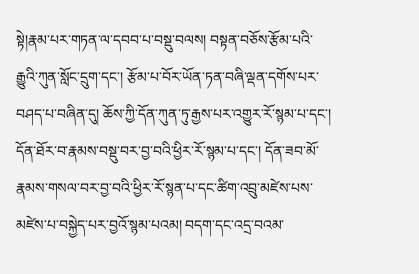སྟེ།རྣམ་པར་གཏན་ལ་དབབ་པ་བསྡུ་བལས། བསྟན་བཅོས་རྩོམ་པའི་རྒྱུའི་ཀུན་སློང་དྲུག་དང་། རྩོམ་པ་བོར་ཡོན་ཏན་བཞི་ལྡན་དགོས་པར་བཤད་པ་བཞིན་དུ། ཆོས་ཀྱི་དོན་ཀུན་ཏུ་རྒྱས་པར་འགྱུར་རོ་སྙམ་པ་དང་། དོན་ཐོར་བ་རྣམས་བསྡུ་བར་བྱ་བའི་ཕྱིར་རོ་སྙམ་པ་དང་། དོན་ཟབ་མོ་རྣམས་གསལ་བར་བྱ་བའི་ཕྱིར་རོ་སྙན་པ་དང་ཚིག་འབྲུ་མཛེས་པས་མཛེས་པ་བསྐྱེད་པར་བྱའོ་སྙམ་པའམ། བདག་དང་འདྲ་བའམ་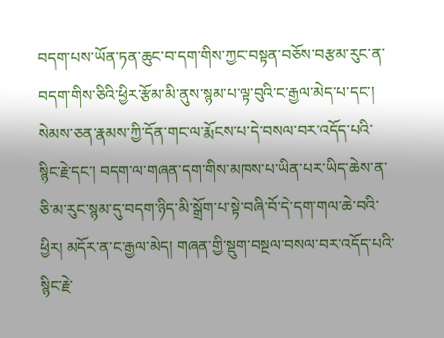བདག་པས་ཡོན་ཏན་ཆུང་བ་དག་གིས་ཀྱང་བསྟན་བཅོས་བརྩམ་རུང་ན་བདག་གིས་ཅིའི་ཕྱིར་རྩོམ་མི་ནུས་སྙམ་པ་ལྟ་བུའི་ང་རྒྱལ་མེད་པ་དང་། སེམས་ཅན་རྣམས་ཀྱི་དོན་གང་ལ་རྨོངས་པ་དེ་བསལ་བར་འདོད་པའི་སྙིང་རྗེ་དང་། བདག་ལ་གཞན་དག་གིས་མཁས་པ་ཡིན་པར་ཡིད་ཆེས་ན་ཅི་མ་རུང་སྙམ་དུ་བདག་ཉིད་མི་སྒྲོག་པ་སྟེ་བཞི་བོ་དེ་དག་གལ་ཆེ་བའི་ཕྱིར། མདོར་ན་ང་རྒྱལ་མེད། གཞན་གྱི་སྡུག་བསྔལ་བསལ་བར་འདོད་པའི་སྙིང་རྗེ་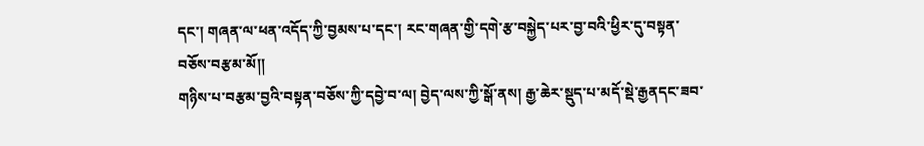དང་། གཞན་ལ་ཕན་འདོད་ཀྱི་བྱམས་པ་དང་། རང་གཞན་གྱི་དགེ་རྩ་བསྐྱེད་པར་བྱ་བའི་ཕྱིར་དུ་བསྟན་བཅོས་བརྩམ་མོ།།
གཉིས་པ་བརྩམ་བྱའི་བསྟན་བཅོས་ཀྱི་དབྱེ་བ་ལ། བྱེད་ལས་ཀྱི་སྒོ་ནས། རྒྱ་ཆེར་སྡུད་པ་མདོ་སྡེ་རྒྱནདང་ཟབ་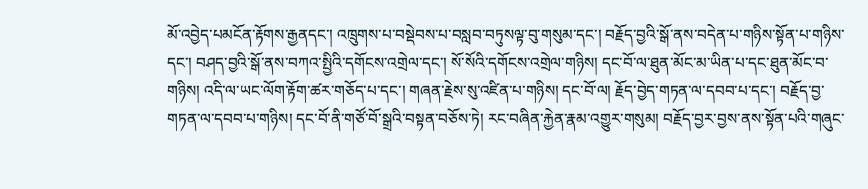མོ་འབྱེད་པམངོན་རྟོགས་རྒྱནདང་། འཁྲུགས་པ་བསྡེབས་པ་བསླབ་བཏུསལྟ་བུ་གསུམ་དང་། བརྗོད་བྱའི་སྒོ་ནས་བདེན་པ་གཉིས་སྟོན་པ་གཉིས་དང་། བཤད་བྱའི་སྒོ་ནས་བཀའ་སྤྱིའི་དགོངས་འགྲེལ་དང་། སོ་སོའི་དགོངས་འགྲེལ་གཉིས། དང་བོ་ལ་ཐུན་མོང་མ་ཡིན་པ་དང་ཐུན་མོང་བ་གཉིས། འདི་ལ་ཡང་ལོག་རྟོག་ཚར་གཅོད་པ་དང་། གཞན་རྗེས་སུ་འཛིན་པ་གཉིས། དང་བོ་ལ། རྗོད་བྱེད་གཏན་ལ་དབབ་པ་དང་། བརྗོད་བྱ་གཏན་ལ་དབབ་པ་གཉིས། དང་བོ་ནི་གཙོ་བོ་སྒྲའི་བསྟན་བཅོས་ཏེ། རང་བཞིན་རྐྱེན་རྣམ་འགྱུར་གསུམ། བརྗོད་བྱར་བྱས་ནས་སྟོན་པའི་གཞུང་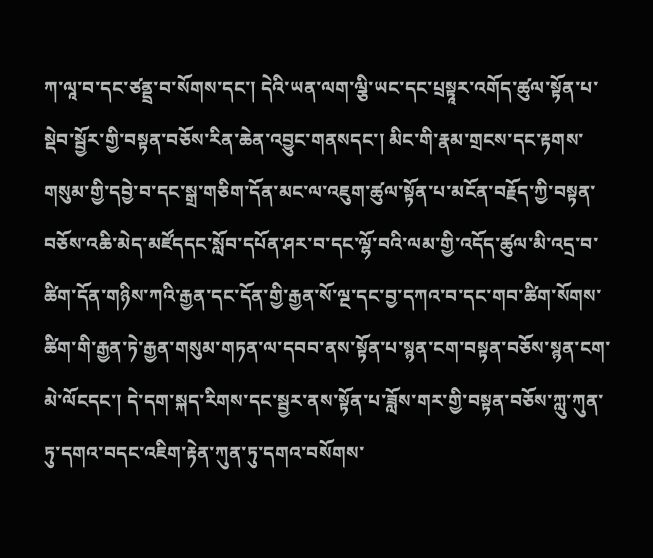ཀ་ལཱ་བ་དང་ཙནྡྲ་བ་སོགས་དང་། དེའི་ཡན་ལག་ལྕི་ཡང་དང་པྲསྟཱར་འགོད་ཚུལ་སྟོན་པ་སྡེབ་སྦྱོར་གྱི་བསྟན་བཅོས་རིན་ཆེན་འབྱུང་གནསདང་། མིང་གི་རྣམ་གྲངས་དང་རྟགས་གསུམ་གྱི་དབྱེ་བ་དང་སྒྲ་གཅིག་དོན་མང་ལ་འཇུག་ཚུལ་སྟོན་པ་མངོན་བརྗོད་ཀྱི་བསྟན་བཅོས་འཆི་མེད་མཛོདདང་སློབ་དཔོན་ཤར་བ་དང་ལྷོ་བའི་ལམ་གྱི་འདོད་ཚུལ་མི་འདྲ་བ་ཚིག་དོན་གཉིས་ཀའི་རྒྱན་དང་དོན་གྱི་རྒྱན་སོ་ལྔ་དང་བྱ་དཀའ་བ་དང་གབ་ཚིག་སོགས་ཚིག་གི་རྒྱན་ཏེ་རྒྱན་གསུམ་གཏན་ལ་དབབ་ནས་སྟོན་པ་སྙན་ངག་བསྟན་བཅོས་སྙན་ངག་མེ་ལོངདང་། དེ་དག་སྐད་རིགས་དང་སྦྱར་ནས་སྟོན་པ་ཟློས་གར་གྱི་བསྟན་བཅོས་ཀླུ་ཀུན་ཏུ་དགའ་བདང་འཇིག་རྟེན་ཀུན་ཏུ་དགའ་བསོགས་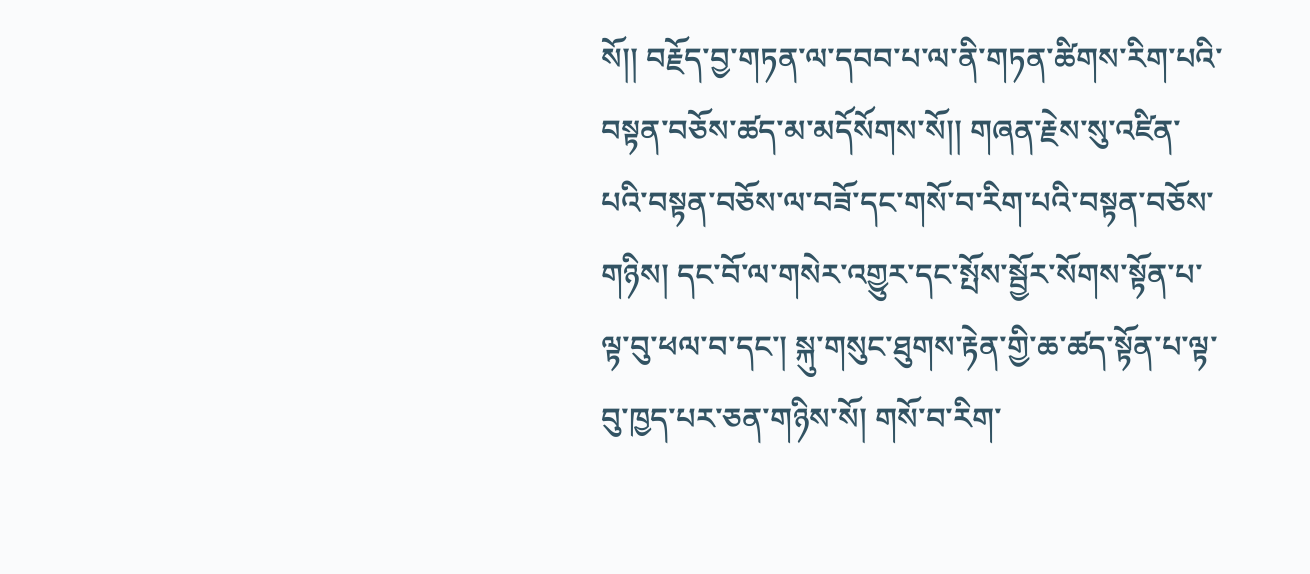སོ།། བརྗོད་བྱ་གཏན་ལ་དབབ་པ་ལ་ནི་གཏན་ཚིགས་རིག་པའི་བསྟན་བཅོས་ཚད་མ་མདོསོགས་སོ།། གཞན་རྗེས་སུ་འཛིན་པའི་བསྟན་བཅོས་ལ་བཟོ་དང་གསོ་བ་རིག་པའི་བསྟན་བཅོས་གཉིས། དང་བོ་ལ་གསེར་འགྱུར་དང་སྤོས་སྦྱོར་སོགས་སྟོན་པ་ལྟ་བུ་ཕལ་བ་དང་། སྐུ་གསུང་ཐུགས་རྟེན་གྱི་ཆ་ཚད་སྟོན་པ་ལྟ་བུ་ཁྱད་པར་ཅན་གཉིས་སོ། གསོ་བ་རིག་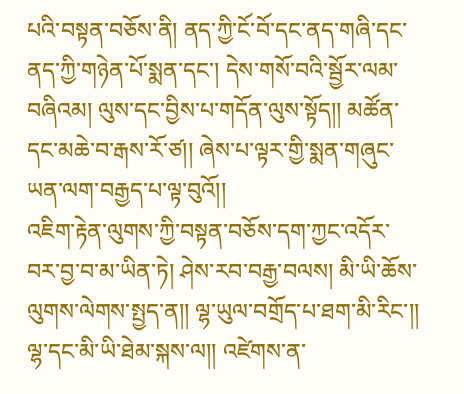པའི་བསྟན་བཅོས་ནི། ནད་ཀྱི་ངོ་བོ་དང་ནད་གཞི་དང་ནད་ཀྱི་གཉེན་པོ་སྨན་དང་། དེས་གསོ་བའི་སྦྱོར་ལམ་བཞིའམ། ལུས་དང་བྱིས་པ་གདོན་ལུས་སྟོད།། མཚོན་དང་མཆེ་བ་རྒས་རོ་ཙ།། ཞེས་པ་ལྟར་གྱི་སྨན་གཞུང་ཡན་ལག་བརྒྱད་པ་ལྟ་བུའོ།།
འཇིག་རྟེན་ལུགས་ཀྱི་བསྟན་བཅོས་དག་ཀྱང་འདོར་བར་བྱ་བ་མ་ཡིན་ཏེ། ཤེས་རབ་བརྒྱ་བལས། མི་ཡི་ཆོས་ལུགས་ལེགས་སྤྱད་ན།། ལྷ་ཡུལ་བགྲོད་པ་ཐག་མི་རིང་།། ལྷ་དང་མི་ཡི་ཐེམ་སྐས་ལ།། འཛེགས་ན་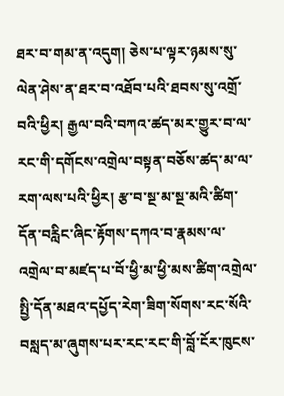ཐར་བ་གམ་ན་འདུག། ཅེས་པ་ལྟར་ཉམས་སུ་ལེན་ཤེས་ན་ཐར་བ་འཐོབ་པའི་ཐབས་སུ་འགྲོ་བའི་ཕྱིར། རྒྱལ་བའི་བཀའ་ཚད་མར་གྱུར་བ་ལ་རང་གི་དགོངས་འགྲེལ་བསྟན་བཅོས་ཚད་མ་ལ་རག་ལས་པའི་ཕྱིར། རྩ་བ་སྔ་མ་སྔ་མའི་ཚིག་དོན་བརླིང་ཞིང་རྟོགས་དཀའ་བ་རྣམས་ལ་འགྲེལ་བ་མཛད་པ་བོ་ཕྱི་མ་ཕྱི་མས་ཚིག་འགྲེལ་སྤྱི་དོན་མཐའ་དཔྱོད་རེག་ཟིག་སོགས་རང་སོའི་བསླད་མ་ཞུགས་པར་རང་རང་གི་བློ་ངོར་ཁུངས་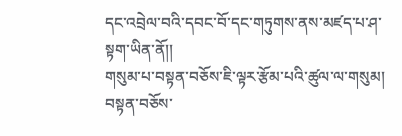དང་འབྲེལ་བའི་དབང་བོ་དང་གཏུགས་ནས་མཛད་པ་ཤ་སྟག་ཡིན་ནོ།།
གསུམ་པ་བསྟན་བཅོས་ཇི་ལྟར་རྩོམ་པའི་ཚུལ་ལ་གསུམ། བསྟན་བཅོས་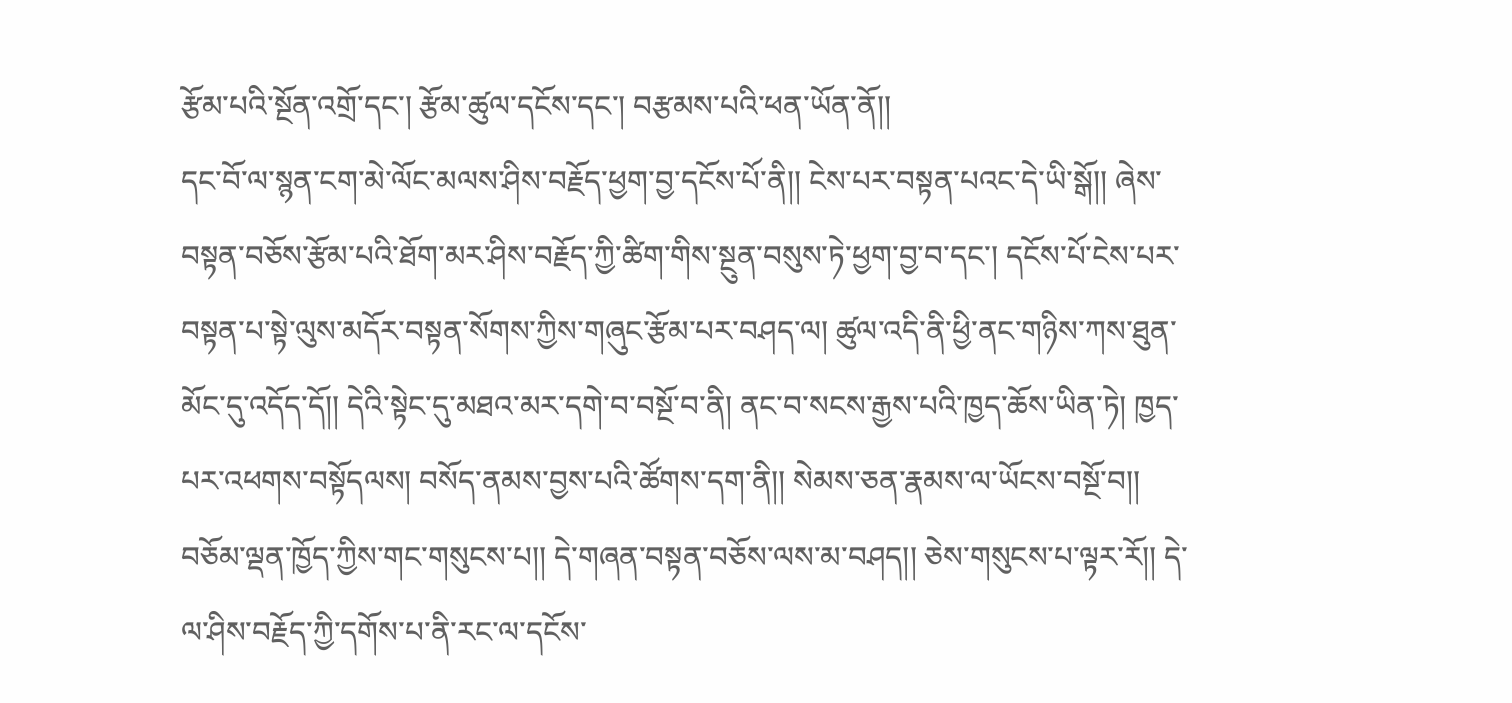རྩོམ་པའི་སྔོན་འགྲོ་དང་། རྩོམ་ཚུལ་དངོས་དང་། བརྩམས་པའི་ཕན་ཡོན་ནོ།།
དང་བོ་ལ་སྙན་ངག་མེ་ལོང་མལས་ཤིས་བརྗོད་ཕྱག་བྱ་དངོས་པོ་ནི།། ངེས་པར་བསྟན་པའང་དེ་ཡི་སྒོ།། ཞེས་བསྟན་བཅོས་རྩོམ་པའི་ཐོག་མར་ཤིས་བརྗོད་ཀྱི་ཚིག་གིས་སྔུན་བསུས་ཏེ་ཕྱག་བྱ་བ་དང་། དངོས་པོ་ངེས་པར་བསྟན་པ་སྟེ་ལུས་མདོར་བསྟན་སོགས་ཀྱིས་གཞུང་རྩོམ་པར་བཤད་ལ། ཚུལ་འདི་ནི་ཕྱི་ནང་གཉིས་ཀས་ཐུན་མོང་དུ་འདོད་དོ།། དེའི་སྟེང་དུ་མཐའ་མར་དགེ་བ་བསྔོ་བ་ནི། ནང་བ་སངས་རྒྱས་པའི་ཁྱད་ཆོས་ཡིན་ཏེ། ཁྱད་པར་འཕགས་བསྟོདལས། བསོད་ནམས་བྱས་པའི་ཚོགས་དག་ནི།། སེམས་ཅན་རྣམས་ལ་ཡོངས་བསྔོ་བ།། བཅོམ་ལྡན་ཁྱོད་ཀྱིས་གང་གསུངས་པ།། དེ་གཞན་བསྟན་བཅོས་ལས་མ་བཤད།། ཅེས་གསུངས་པ་ལྟར་རོ།། དེ་ལ་ཤིས་བརྗོད་ཀྱི་དགོས་པ་ནི་རང་ལ་དངོས་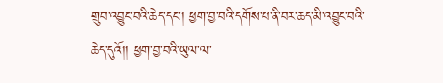གྲུབ་འབྱུང་བའི་ཆེད་དང་། ཕྱག་བྱ་བའི་དགོས་པ་ནི་བར་ཆད་མི་འབྱུང་བའི་ཆེད་དུའོ།། ཕྱག་བྱ་བའི་ཡུལ་ལ་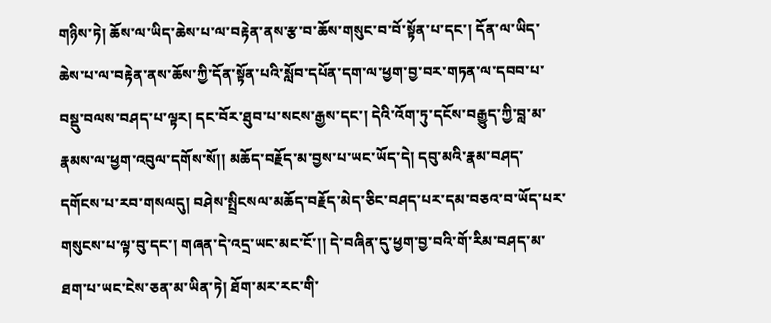གཉིས་ཏེ། ཆོས་ལ་ཡིད་ཆེས་པ་ལ་བརྟེན་ནས་རྩ་བ་ཆོས་གསུང་བ་བོ་སྟོན་པ་དང་། དོན་ལ་ཡིད་ཆེས་པ་ལ་བརྟེན་ནས་ཆོས་ཀྱི་དོན་སྟོན་པའི་སློབ་དཔོན་དག་ལ་ཕྱག་བྱ་བར་གཏན་ལ་དབབ་པ་བསྡུ་བལས་བཤད་པ་ལྟར། དང་བོར་ཐུབ་པ་སངས་རྒྱས་དང་། དེའི་འོག་ཏུ་དངོས་བརྒྱུད་ཀྱི་བླ་མ་རྣམས་ལ་ཕྱག་འབུལ་དགོས་སོ།། མཆོད་བརྗོད་མ་བྱས་པ་ཡང་ཡོད་དེ། དབུ་མའི་རྣམ་བཤད་དགོངས་པ་རབ་གསལདུ། བཤེས་སྤྲིངསལ་མཆོད་བརྗོད་མེད་ཅིང་བཤད་པར་དམ་བཅའ་བ་ཡོད་པར་གསུངས་པ་ལྟ་བུ་དང་། གཞན་དེ་འདྲ་ཡང་མང་ངོ་།། དེ་བཞིན་དུ་ཕྱག་བྱ་བའི་གོ་རིམ་བཤད་མ་ཐག་པ་ཡང་ངེས་ཅན་མ་ཡིན་ཏེ། ཐོག་མར་རང་གི་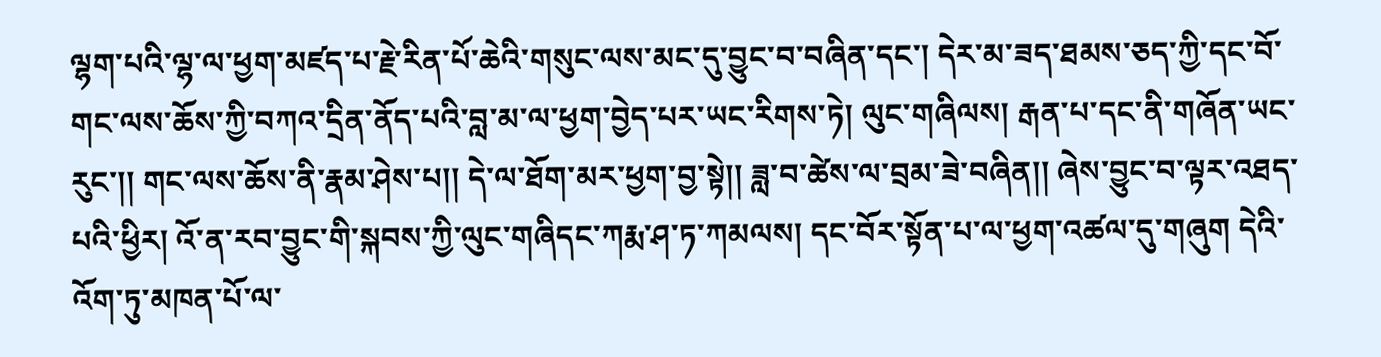ལྷག་པའི་ལྷ་ལ་ཕྱག་མཛད་པ་རྗེ་རིན་པོ་ཆེའི་གསུང་ལས་མང་དུ་བྱུང་བ་བཞིན་དང་། དེར་མ་ཟད་ཐམས་ཅད་ཀྱི་དང་བོ་གང་ལས་ཆོས་ཀྱི་བཀའ་དྲིན་ནོད་པའི་བླ་མ་ལ་ཕྱག་བྱེད་པར་ཡང་རིགས་ཏེ། ལུང་གཞིལས། རྒན་པ་དང་ནི་གཞོན་ཡང་རུང་།། གང་ལས་ཆོས་ནི་རྣམ་ཤེས་པ།། དེ་ལ་ཐོག་མར་ཕྱག་བྱ་སྟེ།། ཟླ་བ་ཚེས་ལ་བྲམ་ཟེ་བཞིན།། ཞེས་བྱུང་བ་ལྟར་འཐད་པའི་ཕྱིར། འོ་ན་རབ་བྱུང་གི་སྐབས་ཀྱི་ལུང་གཞིདང་ཀརྨ་ཤ་ཏ་ཀམལས། དང་བོར་སྟོན་པ་ལ་ཕྱག་འཚལ་དུ་གཞུག དེའི་འོག་ཏུ་མཁན་པོ་ལ་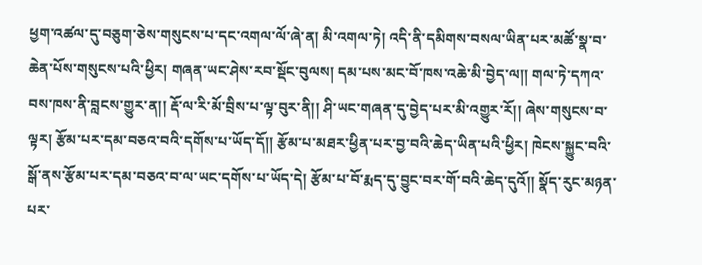ཕྱག་འཚལ་དུ་བཅུག་ཅེས་གསུངས་པ་དང་འགལ་ལོ་ཞེ་ན། མི་འགལ་ཏེ། འདི་ནི་དམིགས་བསལ་ཡིན་པར་མཚོ་སྣ་བ་ཆེན་པོས་གསུངས་པའི་ཕྱིར། གཞན་ཡང་ཤེས་རབ་སྡོང་བུལས། དམ་པས་མང་བོ་ཁས་འཆེ་མི་བྱེད་ལ།། གལ་ཏེ་དཀའ་བས་ཁས་ནི་བླངས་གྱུར་ན།། རྡོ་ལ་རི་མོ་བྲིས་པ་ལྟ་བུར་ནི།། ཤི་ཡང་གཞན་དུ་བྱེད་པར་མི་འགྱུར་རོ།། ཞེས་གསུངས་བ་ལྟར། རྩོམ་པར་དམ་བཅའ་བའི་དགོས་པ་ཡོད་དོ།། རྩོམ་པ་མཐར་ཕྱིན་པར་བྱ་བའི་ཆེད་ཡིན་པའི་ཕྱིར། ཁེངས་སྐྱུང་བའི་སྒོ་ནས་རྩོམ་པར་དམ་བཅའ་བ་ལ་ཡང་དགོས་པ་ཡོད་དེ། རྩོམ་པ་བོ་རྨད་དུ་བྱུང་བར་གོ་བའི་ཆེད་དུའོ།། སྣོད་རུང་མཉན་པར་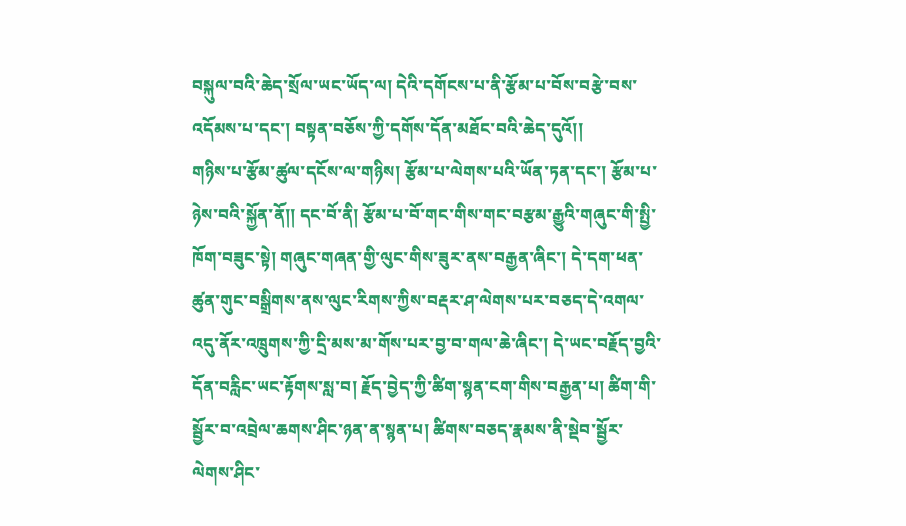བསྐུལ་བའི་ཆེད་སྲོལ་ཡང་ཡོད་ལ། དེའི་དགོངས་པ་ནི་རྩོམ་པ་བོས་བརྩེ་བས་འདོམས་པ་དང་། བསྟན་བཅོས་ཀྱི་དགོས་དོན་མཐོང་བའི་ཆེད་དུའོ།།
གཉིས་པ་རྩོམ་ཚུལ་དངོས་ལ་གཉིས། རྩོམ་པ་ལེགས་པའི་ཡོན་ཏན་དང་། རྩོམ་པ་ཉེས་བའི་སྐྱོན་ནོ།། དང་བོ་ནི། རྩོམ་པ་བོ་གང་གིས་གང་བརྩམ་རྒྱུའི་གཞུང་གི་སྤྱི་ཁོག་བཟུང་སྟེ། གཞུང་གཞན་གྱི་ལུང་གིས་ཟུར་ནས་བརྒྱན་ཞིང་། དེ་དག་ཕན་ཚུན་གུང་བསྒྲིགས་ནས་ལུང་རིགས་ཀྱིས་བརྡར་ཤ་ལེགས་པར་བཅད་དེ་འགལ་འདུ་ནོར་འཁྲུགས་ཀྱི་དྲི་མས་མ་གོས་པར་བྱ་བ་གལ་ཆེ་ཞིང་། དེ་ཡང་བརྗོད་བྱའི་དོན་བརླིང་ཡང་རྟོགས་སླ་བ། རྗོད་བྱེད་ཀྱི་ཚིག་སྙན་ངག་གིས་བརྒྱན་པ། ཚིག་གི་སྦྱོར་བ་འབྲེལ་ཆགས་ཤིང་ཉན་ན་སྙན་པ། ཚིགས་བཅད་རྣམས་ནི་སྡེབ་སྦྱོར་ལེགས་ཤིང་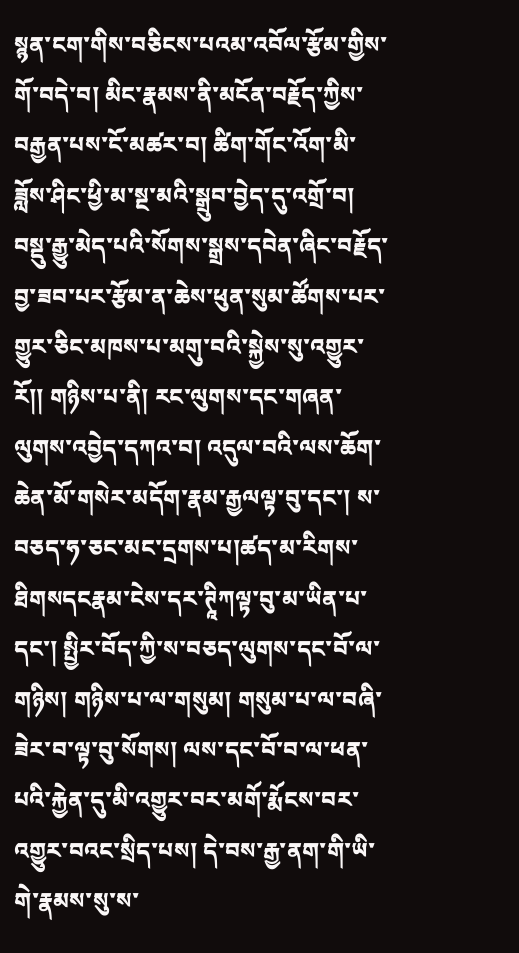སྙན་ངག་གིས་བཅིངས་པའམ་འབོལ་རྩོམ་གྱིས་གོ་བདེ་བ། མིང་རྣམས་ནི་མངོན་བརྗོད་ཀྱིས་བརྒྱན་པས་ངོ་མཚར་བ། ཚིག་གོང་འོག་མི་ཟློས་ཤིང་ཕྱི་མ་སྔ་མའི་སྒྲུབ་བྱེད་དུ་འགྲོ་བ། བསྡུ་རྒྱུ་མེད་པའི་སོགས་སྒྲས་དབེན་ཞིང་བརྗོད་བྱ་ཟབ་པར་རྩོམ་ན་ཆེས་ཕུན་སུམ་ཚོགས་པར་གྱུར་ཅིང་མཁས་པ་མགུ་བའི་སྐྱེས་སུ་འགྱུར་རོ།། གཉིས་པ་ནི། རང་ལུགས་དང་གཞན་ལུགས་འབྱེད་དཀའ་བ། འདུལ་བའི་ལས་ཆོག་ཆེན་མོ་གསེར་མདོག་རྣམ་རྒྱལལྟ་བུ་དང་། ས་བཅད་ཧ་ཅང་མང་དྲགས་པ།ཚད་མ་རིགས་ཐིགསདངརྣམ་ངེས་དར་ཊཱིཀལྟ་བུ་མ་ཡིན་པ་དང་། སྤྱིར་བོད་ཀྱི་ས་བཅད་ལུགས་དང་བོ་ལ་གཉིས། གཉིས་པ་ལ་གསུམ། གསུམ་པ་ལ་བཞི་ཟེར་བ་ལྟ་བུ་སོགས། ལས་དང་བོ་བ་ལ་ཕན་པའི་རྐྱེན་དུ་མི་འགྱུར་བར་མགོ་རྨོངས་བར་འགྱུར་བའང་སྲིད་པས། དེ་བས་རྒྱ་ནག་གི་ཡི་གེ་རྣམས་སུ་ས་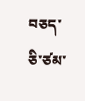བཅད་ཅི་ཙམ་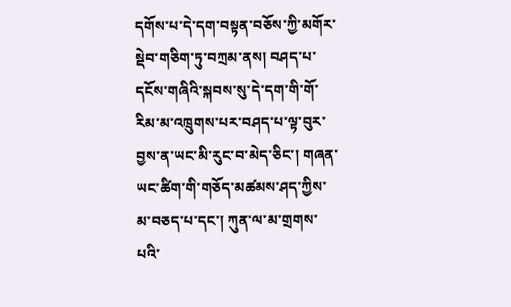དགོས་པ་དེ་དག་བསྟན་བཅོས་ཀྱི་མགོར་སྡེབ་གཅིག་ཏུ་བཀྲམ་ནས། བཤད་པ་དངོས་གཞིའི་སྐབས་སུ་དེ་དག་གི་གོ་རིམ་མ་འཁྲུགས་པར་བཤད་པ་ལྟ་བུར་བྱས་ན་ཡང་མི་རུང་བ་མེད་ཅིང་། གཞན་ཡང་ཚིག་གི་གཅོད་མཚམས་ཤད་ཀྱིས་མ་བཅད་པ་དང་། ཀུན་ལ་མ་གྲགས་པའི་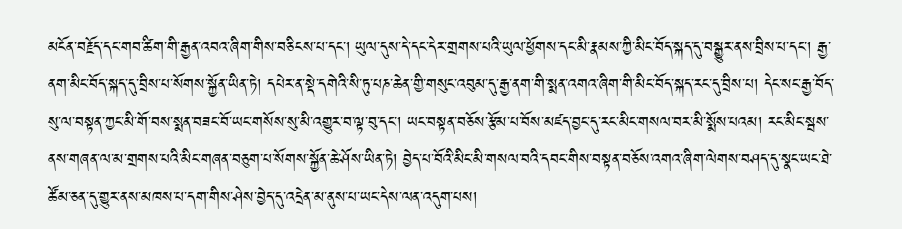མངོན་བརྗོད་དང་གབ་ཚིག་གི་རྒྱན་འབའ་ཞིག་གིས་བཅིངས་པ་དང་། ཡུལ་དུས་དེ་དང་དེར་གྲགས་པའི་ཡུལ་ཕྱོགས་དང་མི་རྣམས་ཀྱི་མིང་བོད་སྐད་དུ་བསྒྱུར་ནས་བྲིས་པ་དང་། རྒྱ་ནག་མིང་བོད་སྐད་དུ་བྲིས་པ་སོགས་སྐྱོན་ཡིན་ཏེ། དཔེར་ན་སྡེ་དགེའི་སི་ཏུ་པཎ་ཆེན་གྱི་གསུང་འབུམ་དུ་རྒྱ་ནག་གི་སྨན་འགའ་ཞིག་གི་མིང་བོད་སྐད་རང་དུ་བྲིས་པ། དེང་སང་རྒྱ་བོད་སུ་ལ་བསྟན་ཀྱང་མི་གོ་བས་སྨན་བཟང་བོ་ཡང་གསོས་སུ་མི་འགྱུར་བ་ལྟ་བུ་དང་། ཡང་བསྟན་བཅོས་རྩོམ་པ་བོས་མཛད་བྱང་དུ་རང་མིང་གསལ་བར་མི་སྨོས་པའམ། རང་མིང་སྦས་ནས་གཞན་ལ་མ་གྲགས་པའི་མིང་གཞན་བཅུག་པ་སོགས་སྐྱོན་ཆེ་ཤོས་ཡིན་ཏེ། བྱེད་པ་བོའི་མིང་མི་གསལ་བའི་དབང་གིས་བསྟན་བཅོས་འགའ་ཞིག་ལེགས་བཤད་དུ་སྣང་ཡང་ཐེ་ཚོམ་ཅན་དུ་གྱུར་ནས་མཁས་པ་དག་གིས་ཤེས་བྱེད་དུ་འདྲེན་མ་ནུས་པ་ཡང་དེས་ལན་འདུག་པས།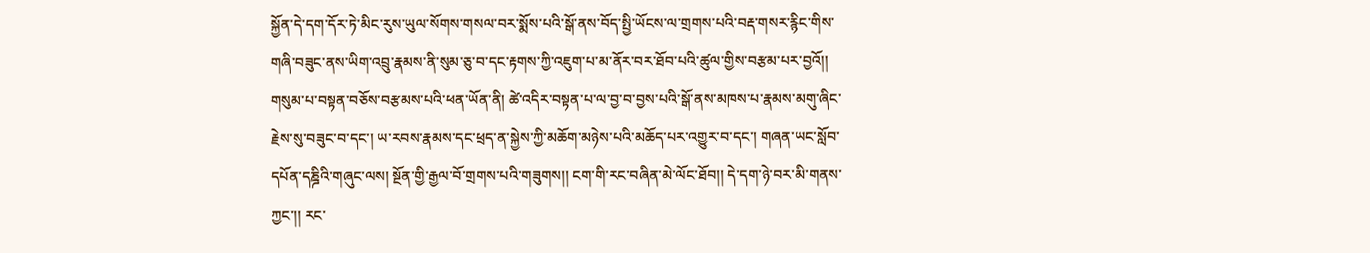སྐྱོན་དེ་དག་དོར་ཏེ་མིང་རུས་ཡུལ་སོགས་གསལ་བར་སྨོས་པའི་སྒོ་ནས་བོད་སྤྱི་ཡོངས་ལ་གྲགས་པའི་བརྡ་གསར་རྙིང་གིས་གཞི་བཟུང་ནས་ཡིག་འབྲུ་རྣམས་ནི་སུམ་ཅུ་བ་དང་རྟགས་ཀྱི་འཇུག་པ་མ་ནོར་བར་ཐོབ་པའི་ཚུལ་གྱིས་བརྩམ་པར་བྱའོ།།
གསུམ་པ་བསྟན་བཅོས་བརྩམས་པའི་ཕན་ཡོན་ནི། ཚེ་འདིར་བསྟན་པ་ལ་བྱ་བ་བྱས་པའི་སྒོ་ནས་མཁས་པ་རྣམས་མགུ་ཞིང་རྗེས་སུ་བཟུང་བ་དང་། ཡ་རབས་རྣམས་དང་ཕྲད་ན་སྐྱེས་ཀྱི་མཆོག་མཉེས་པའི་མཆོད་པར་འགྱུར་བ་དང་། གཞན་ཡང་སློབ་དཔོན་དཎྜིའི་གཞུང་ལས། སྔོན་གྱི་རྒྱལ་བོ་གྲགས་པའི་གཟུགས།། ངག་གི་རང་བཞིན་མེ་ལོང་ཐོབ།། དེ་དག་ཉེ་བར་མི་གནས་ཀྱང་།། རང་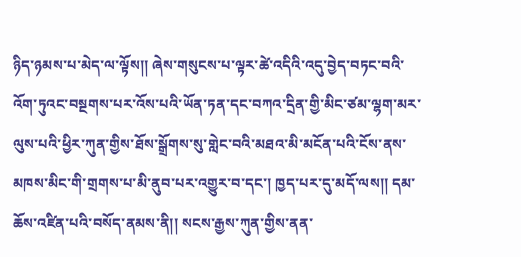ཉིད་ཉམས་པ་མེད་ལ་ལྟོས།། ཞེས་གསུངས་པ་ལྟར་ཚེ་འདིའི་འདུ་བྱེད་བཏང་བའི་འོག་ཏུའང་བསྔགས་པར་འོས་པའི་ཡོན་ཏན་དང་བཀའ་དྲིན་གྱི་མིང་ཙམ་ལྷག་མར་ལུས་པའི་ཕྱིར་ཀུན་གྱིས་ཐོས་སྒྲོགས་སུ་གླེང་བའི་མཐའ་མི་མངོན་པའི་ངོས་ནས་མཁས་མིང་གི་གྲགས་པ་མི་ནུབ་པར་འགྱུར་བ་དང་། ཁྱད་པར་དུ་མདོ་ལས།། དམ་ཆོས་འཛིན་པའི་བསོད་ནམས་ནི།། སངས་རྒྱས་ཀུན་གྱིས་ནན་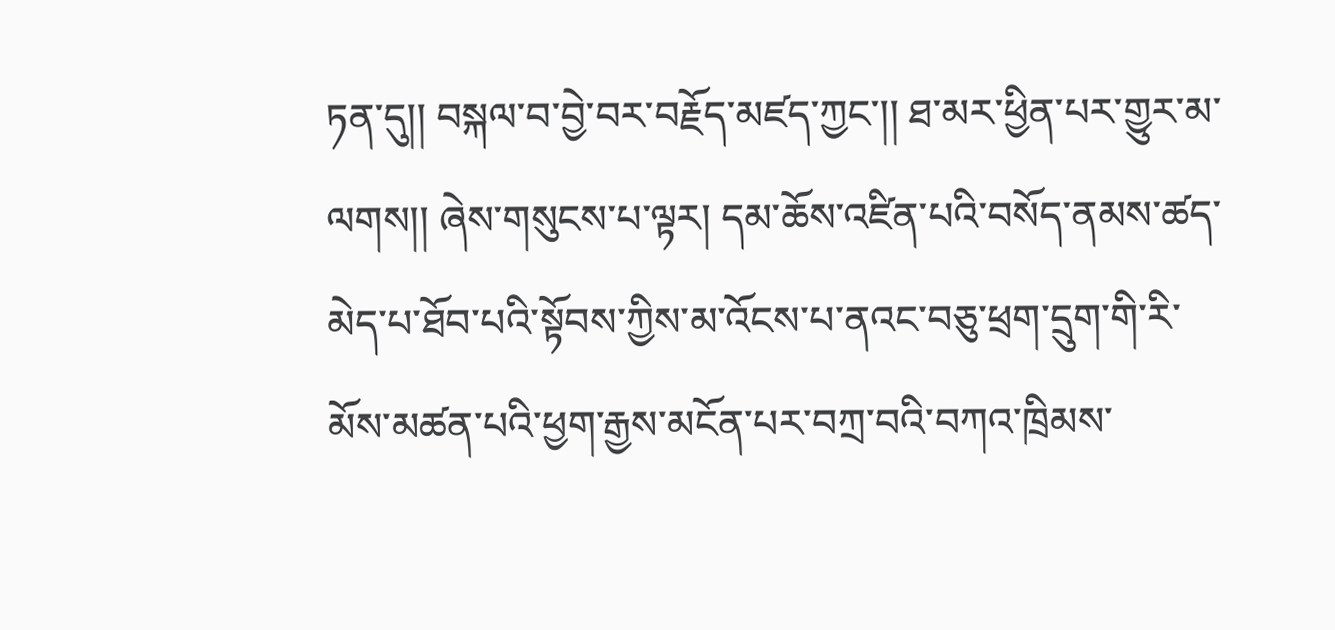ཏན་དུ།། བསྐལ་བ་བྱེ་བར་བརྗོད་མཛད་ཀྱང་།། ཐ་མར་ཕྱིན་པར་གྱུར་མ་ལགས།། ཞེས་གསུངས་པ་ལྟར། དམ་ཆོས་འཛིན་པའི་བསོད་ནམས་ཚད་མེད་པ་ཐོབ་པའི་སྟོབས་ཀྱིས་མ་འོངས་པ་ནའང་བཅུ་ཕྲག་དྲུག་གི་རི་མོས་མཚན་པའི་ཕྱག་རྒྱས་མངོན་པར་བཀྲ་བའི་བཀའ་ཁྲིམས་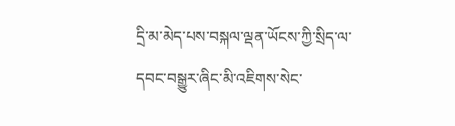དྲི་མ་མེད་པས་བསྐལ་ལྡན་ཡོངས་ཀྱི་སྲིད་ལ་དབང་བསྒྱུར་ཞིང་མི་འཇིགས་སེང་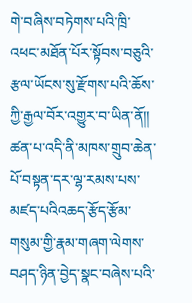གེ་བཞིས་བཏེགས་པའི་ཁྲི་འཕང་མཐོན་པོར་སྟོབས་བཅུའི་རྩལ་ཡོངས་སུ་རྫོགས་པའི་ཆོས་ཀྱི་རྒྱལ་བོར་འགྱུར་བ་ཡིན་ནོ།།
ཚན་པ་འདི་ནི་མཁས་གྲུབ་ཆེན་པོ་བསྟན་དར་ལྷ་རམས་པས་མཛད་པའིའཆད་རྩོད་རྩོམ་གསུམ་གྱི་རྣམ་གཞག་ལེགས་བཤད་ཉིན་བྱེད་སྣང་བཞེས་པའི་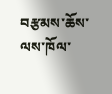བརྩམས་ཆོས་ལས་ཁོལ་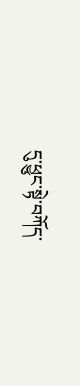དུ་ཕྱུང་སྟེ་བཀོད་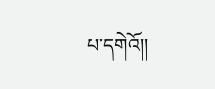པ་དགེའོ།།